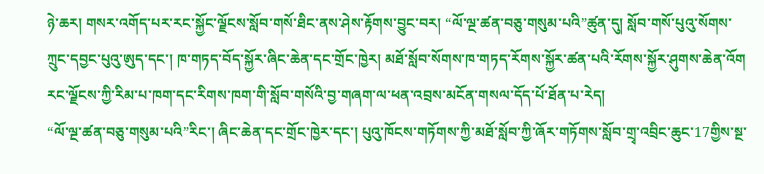ཉེ་ཆར། གསར་འགོད་པར་རང་སྐྱོང་ལྗོངས་སློབ་གསོ་ཐིང་ནས་ཤེས་རྟོགས་བྱུང་བར། “ལོ་ལྔ་ཚན་བཅུ་གསུམ་པའི”ཚུན་དུ། སློབ་གསོ་པུའུ་སོགས་ཀྲུང་དབྱང་པུའུ་ཨུད་དང་། ཁ་གཏད་བོད་སྐྱོར་ཞིང་ཆེན་དང་གྲོང་ཁྱེར། མཐོ་སློབ་སོགས་ཁ་གཏད་རོགས་སྐྱོར་ཚན་པའི་རོགས་སྐྱོར་ཤུགས་ཆེན་འོག རང་ལྗོངས་ཀྱི་རིམ་པ་ཁག་དང་རིགས་ཁག་གི་སློབ་གསོའི་བྱ་གཞག་ལ་ཕན་འབྲས་མངོན་གསལ་དོད་པོ་ཐོན་པ་རེད།
“ལོ་ལྔ་ཚན་བཅུ་གསུམ་པའི”རིང་། ཞིང་ཆེན་དང་གྲོང་ཁྱེར་དང་། པུའུ་ཁོངས་གཏོགས་ཀྱི་མཐོ་སློབ་ཀྱི་ཞོར་གཏོགས་སློབ་གྲྭ་འབྲིང་ཆུང་17གྱིས་སྔ་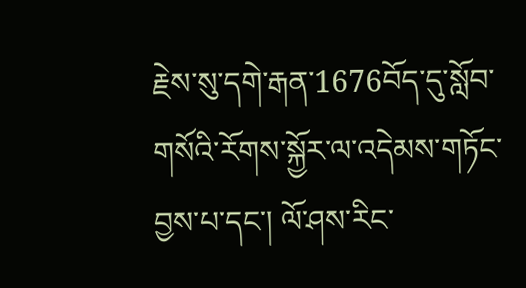རྗེས་སུ་དགེ་རྒན་1676བོད་དུ་སློབ་གསོའི་རོགས་སྐྱོར་ལ་འདེམས་གཏོང་བྱས་པ་དང་། ལོ་ཤས་རིང་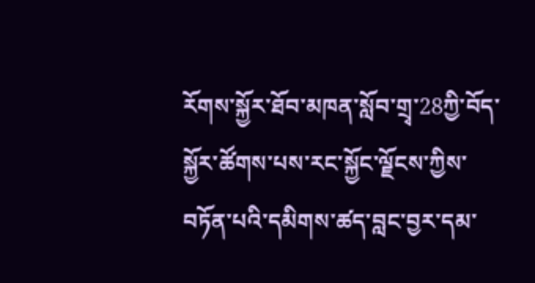རོགས་སྐྱོར་ཐོབ་མཁན་སློབ་གྲྭ་28ཀྱི་བོད་སྐྱོར་ཚོགས་པས་རང་སྐྱོང་ལྗོངས་ཀྱིས་བཏོན་པའི་དམིགས་ཚད་བླང་བྱར་དམ་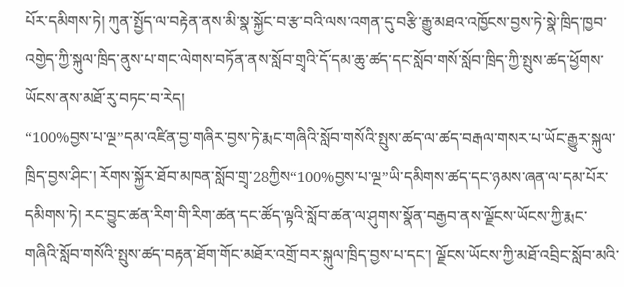པོར་དམིགས་ཏེ། ཀུན་སྤྱོད་ལ་བརྟེན་ནས་མི་སྣ་སྐྱོང་བ་རྩ་བའི་ལས་འགན་དུ་བརྩི་རྒྱུ་མཐའ་འཁྱོངས་བྱས་ཏེ་སྣེ་ཁྲིད་ཁྱབ་འགྱེད་ཀྱི་སྐུལ་ཁྲིད་ནུས་པ་གང་ལེགས་བཏོན་ནས་སློབ་གྲྭའི་དོ་དམ་ཆུ་ཚད་དང་སློབ་གསོ་སློབ་ཁྲིད་ཀྱི་སྤུས་ཚད་ཕྱོགས་ཡོངས་ནས་མཐོ་རུ་བཏང་བ་རེད།
“100%བྱས་པ་ལྔ”དམ་འཛིན་བྱ་གཞིར་བྱས་ཏེ་རྨང་གཞིའི་སློབ་གསོའི་སྤུས་ཚད་ལ་ཚད་བརྒལ་གསར་པ་ཡོང་རྒྱུར་སྐུལ་ཁྲིད་བྱས་ཤིང་། རོགས་སྐྱོར་ཐོབ་མཁན་སློབ་གྲྭ་28ཀྱིས“100%བྱས་པ་ལྔ”ཡི་དམིགས་ཚད་དང་ཉམས་ཞན་ལ་དམ་པོར་དམིགས་ཏེ། རང་བྱུང་ཚན་རིག་གི་རིག་ཚན་དང་ཚོད་ལྟའི་སློབ་ཚན་ལ་ཤུགས་སྣོན་བརྒྱབ་ནས་ལྗོངས་ཡོངས་ཀྱི་རྨང་གཞིའི་སློབ་གསོའི་སྤུས་ཚད་བརྟན་ཐོག་གོང་མཐོར་འགྲོ་བར་སྐུལ་ཁྲིད་བྱས་པ་དང་། ལྗོངས་ཡོངས་ཀྱི་མཐོ་འབྲིང་སློབ་མའི་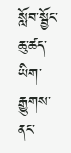སློབ་སྦྱོང་ཆུ་ཚད་ཡིག་རྒྱུགས་ནང་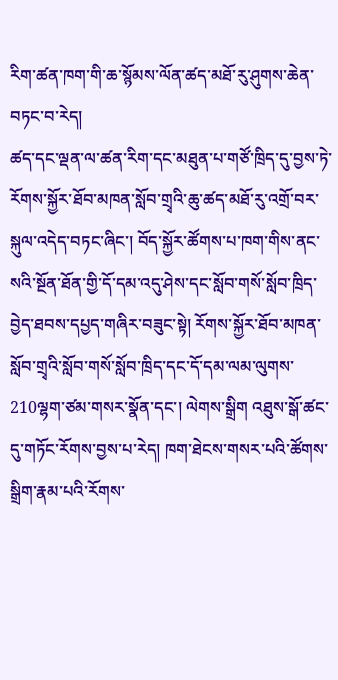རིག་ཚན་ཁག་གི་ཆ་སྙོམས་ལོན་ཚད་མཐོ་རུ་ཤུགས་ཆེན་བཏང་བ་རེད།
ཚད་དང་ལྡན་ལ་ཚན་རིག་དང་མཐུན་པ་གཙོ་ཁྲིད་དུ་བྱས་ཏེ་རོགས་སྐྱོར་ཐོབ་མཁན་སློབ་གྲྭའི་ཆུ་ཚད་མཐོ་རུ་འགྲོ་བར་སྐུལ་འདེད་བཏང་ཞིང་། བོད་སྐྱོར་ཚོགས་པ་ཁག་གིས་ནང་སའི་སྔོན་ཐོན་གྱི་དོ་དམ་འདུ་ཤེས་དང་སློབ་གསོ་སློབ་ཁྲིད་བྱེད་ཐབས་དཔྱད་གཞིར་བཟུང་སྟེ། རོགས་སྐྱོར་ཐོབ་མཁན་སློབ་གྲྭའི་སློབ་གསོ་སློབ་ཁྲིད་དང་དོ་དམ་ལམ་ལུགས་210ལྷག་ཙམ་གསར་སྣོན་དང་། ལེགས་སྒྲིག འཐུས་སྒོ་ཚང་དུ་གཏོང་རོགས་བྱས་པ་རེད། ཁག་ཐེངས་གསར་པའི་ཚོགས་སྒྲིག་རྣམ་པའི་རོགས་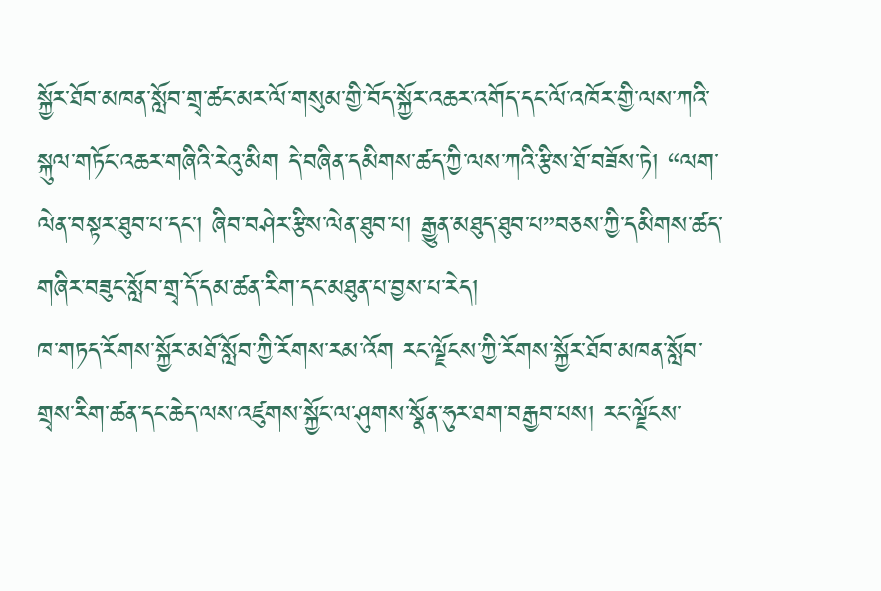སྐྱོར་ཐོབ་མཁན་སློབ་གྲྭ་ཚང་མར་ལོ་གསུམ་གྱི་བོད་སྐྱོར་འཆར་འགོད་དང་ལོ་འཁོར་གྱི་ལས་ཀའི་སྐུལ་གཏོང་འཆར་གཞིའི་རེའུ་མིག དེ་བཞིན་དམིགས་ཚད་ཀྱི་ལས་ཀའི་རྩིས་ཐོ་བཟོས་ཏེ། “ལག་ལེན་བསྟར་ཐུབ་པ་དང་། ཞིབ་བཤེར་རྩིས་ལེན་ཐུབ་པ། རྒྱུན་མཐུད་ཐུབ་པ”བཅས་ཀྱི་དམིགས་ཚད་གཞིར་བཟུང་སློབ་གྲྭ་དོ་དམ་ཚན་རིག་དང་མཐུན་པ་བྱས་པ་རེད།
ཁ་གཏད་རོགས་སྐྱོར་མཐོ་སློབ་ཀྱི་རོགས་རམ་འོག རང་ལྗོངས་ཀྱི་རོགས་སྐྱོར་ཐོབ་མཁན་སློབ་གྲྭས་རིག་ཚན་དང་ཆེད་ལས་འཛུགས་སྐྱོང་ལ་ཤུགས་སྣོན་ཧུར་ཐག་བརྒྱབ་པས། རང་ལྗོངས་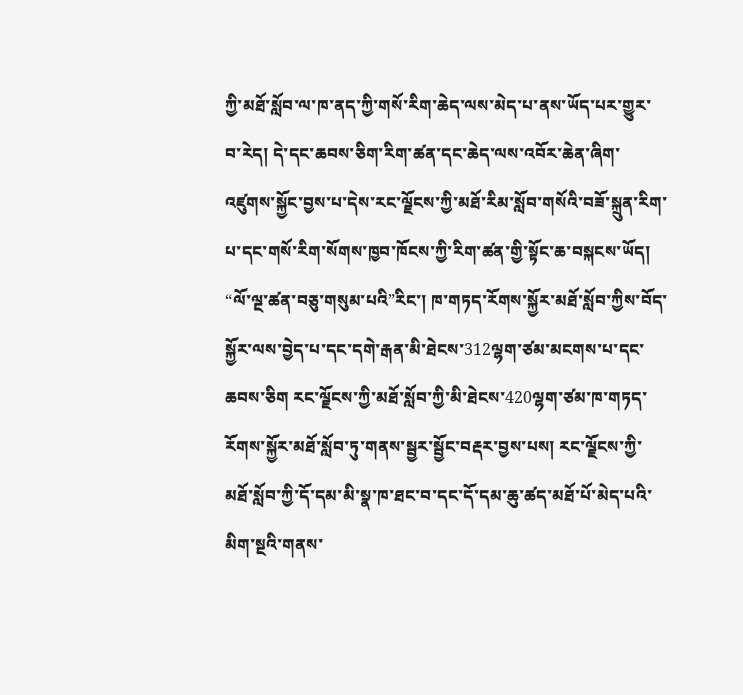ཀྱི་མཐོ་སློབ་ལ་ཁ་ནད་ཀྱི་གསོ་རིག་ཆེད་ལས་མེད་པ་ནས་ཡོད་པར་གྱུར་བ་རེད། དེ་དང་ཆབས་ཅིག་རིག་ཚན་དང་ཆེད་ལས་འབོར་ཆེན་ཞིག་འཛུགས་སྐྱོང་བྱས་པ་དེས་རང་ལྗོངས་ཀྱི་མཐོ་རིམ་སློབ་གསོའི་བཟོ་སྐྲུན་རིག་པ་དང་གསོ་རིག་སོགས་ཁྱབ་ཁོངས་ཀྱི་རིག་ཚན་གྱི་སྟོང་ཆ་བསྐངས་ཡོད། “ལོ་ལྔ་ཚན་བཅུ་གསུམ་པའི”རིང་། ཁ་གཏད་རོགས་སྐྱོར་མཐོ་སློབ་ཀྱིས་བོད་སྐྱོར་ལས་བྱེད་པ་དང་དགེ་རྒན་མི་ཐེངས་312ལྷག་ཙམ་མངགས་པ་དང་ཆབས་ཅིག རང་ལྗོངས་ཀྱི་མཐོ་སློབ་ཀྱི་མི་ཐེངས་420ལྷག་ཙམ་ཁ་གཏད་རོགས་སྐྱོར་མཐོ་སློབ་ཏུ་གནས་སྦྱར་སྦྱོང་བརྡར་བྱས་པས། རང་ལྗོངས་ཀྱི་མཐོ་སློབ་ཀྱི་དོ་དམ་མི་སྣ་ཁ་ཐང་བ་དང་དོ་དམ་ཆུ་ཚད་མཐོ་པོ་མེད་པའི་མིག་སྔའི་གནས་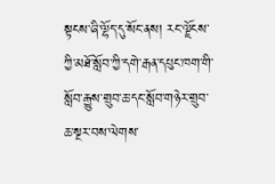སྟངས་ཞི་ལྷོད་དུ་སོང་ནས། རང་ལྗོངས་ཀྱི་མཐོ་སློབ་ཀྱི་དགེ་རྒན་དཔུང་ཁག་གི་སློབ་རྒྱུས་གྲུབ་ཆ་དང་སློབ་གཉེར་གྲུབ་ཆ་སྔར་བས་ལེགས་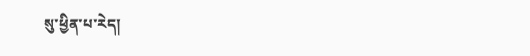སུ་ཕྱིན་པ་རེད།